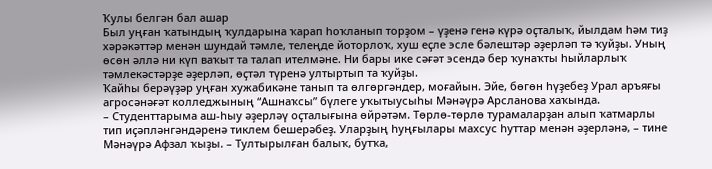Ҡулы белгән бал ашар
Был уңған ҡатындың ҡулдарына ҡарап һоҡланып торҙом – үҙенә генә күрә оҫталыҡ, йылдам һәм тиҙ хәрәкәттәр менән шундай тәмле, телеңде йоторлоҡ, хуш еҫле эсле бәлештәр әҙерләп тә ҡуйҙы. Уның өсөн әллә ни күп ваҡыт та талап ителмәне. Ни бары ике сәғәт эсендә бер ҡунаҡты һыйларлыҡ тәмлекәстәрҙе әҙерләп, өҫтәл түренә ултыртып та ҡуйҙы.
Ҡайһы берәүҙәр уңған хужабикәне танып та өлгөргәндер, моғайын. Эйе, бөгөн һүҙебеҙ Урал аръяғы агросәнәғәт колледжының “Ашнаҡсы” бүлеге уҡытыусыһы Мәнәүрә Арсланова хаҡында.
– Студенттарыма аш-һыу әҙерләү оҫталығына өйрәтәм. Төрлө-төрлө турамаларҙан алып ҡатмарлы тип иҫәпләнгәндәренә тиклем бешерәбеҙ. Уларҙың һуңғылары махсус һуттар менән әҙерләнә, – тине Мәнәүрә Афзал ҡыҙы. – Тултырылған балыҡ, бутҡа,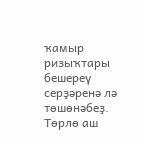ҡамыр ризыҡтары бешереү серҙәренә лә төшөнәбеҙ. Төрлө аш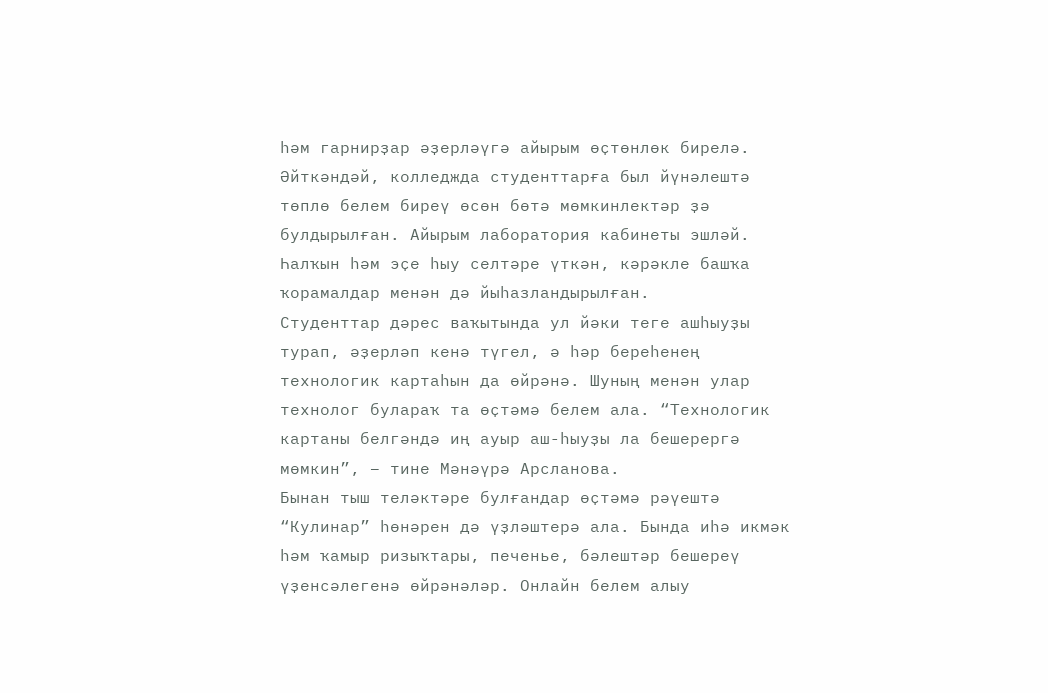һәм гарнирҙар әҙерләүгә айырым өҫтөнлөк бирелә.
Әйткәндәй, колледжда студенттарға был йүнәлештә төплө белем биреү өсөн бөтә мөмкинлектәр ҙә булдырылған. Айырым лаборатория кабинеты эшләй. Һалҡын һәм эҫе һыу селтәре үткән, кәрәкле башҡа ҡорамалдар менән дә йыһазландырылған.
Студенттар дәрес ваҡытында ул йәки теге ашһыуҙы турап, әҙерләп кенә түгел, ә һәр береһенең технологик картаһын да өйрәнә. Шуның менән улар технолог булараҡ та өҫтәмә белем ала. “Технологик картаны белгәндә иң ауыр аш-һыуҙы ла бешерергә мөмкин”, – тине Мәнәүрә Арсланова.
Бынан тыш теләктәре булғандар өҫтәмә рәүештә “Кулинар” һөнәрен дә үҙләштерә ала. Бында иһә икмәк һәм ҡамыр ризыҡтары, печенье, бәлештәр бешереү үҙенсәлегенә өйрәнәләр. Онлайн белем алыу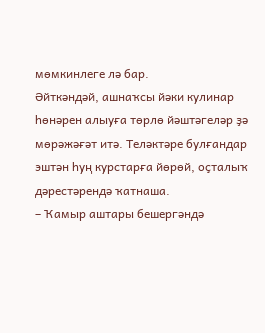мөмкинлеге лә бар.
Әйткәндәй, ашнаҡсы йәки кулинар һөнәрен алыуға төрлө йәштәгеләр ҙә мөрәжәғәт итә. Теләктәре булғандар эштән һуң курстарға йөрөй, оҫталыҡ дәрестәрендә ҡатнаша.
– Ҡамыр аштары бешергәндә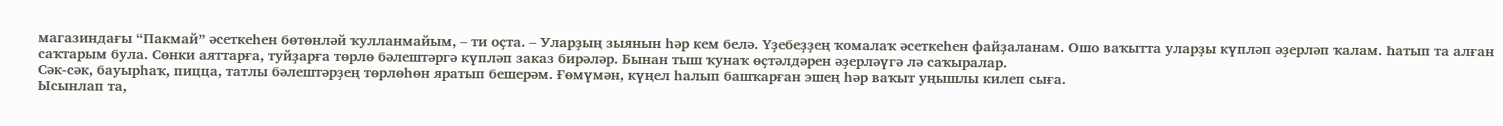магазиндағы “Пакмай” әсеткеһен бөтөнләй ҡулланмайым, – ти оҫта. – Уларҙың зыянын һәр кем белә. Үҙебеҙҙең ҡомалаҡ әсеткеһен файҙаланам. Ошо ваҡытта уларҙы күпләп әҙерләп ҡалам. Һатып та алған саҡтарым була. Сөнки аяттарға, туйҙарға төрлө бәлештәргә күпләп заказ бирәләр. Бынан тыш ҡунаҡ өҫтәлдәрен әҙерләүгә лә саҡыралар.
Сәк-сәк, бауырһаҡ, пицца, татлы бәлештәрҙең төрлөһөн яратып бешерәм. Ғөмүмән, күңел һалып башҡарған эшең һәр ваҡыт уңышлы килеп сыға.
Ысынлап та,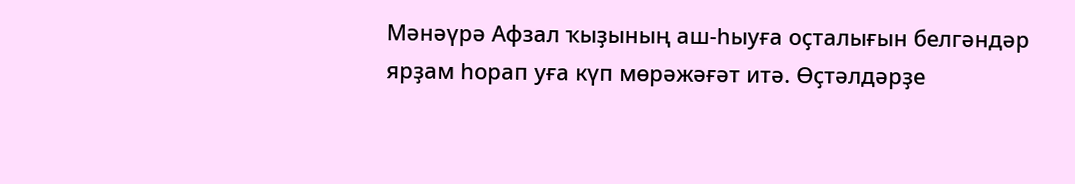Мәнәүрә Афзал ҡыҙының аш-һыуға оҫталығын белгәндәр ярҙам һорап уға күп мөрәжәғәт итә. Өҫтәлдәрҙе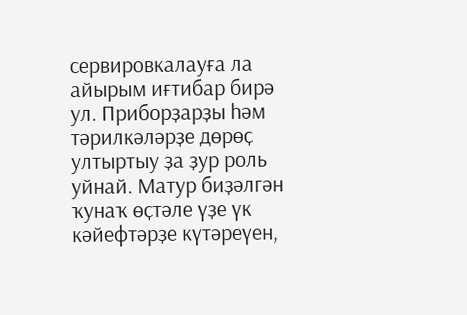сервировкалауға ла айырым иғтибар бирә ул. Приборҙарҙы һәм тәрилкәләрҙе дөрөҫ ултыртыу ҙа ҙур роль уйнай. Матур биҙәлгән ҡунаҡ өҫтәле үҙе үк кәйефтәрҙе күтәреүен,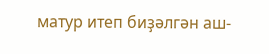матур итеп биҙәлгән аш-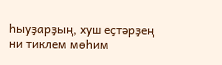һыуҙарҙың, хуш еҫтәрҙең ни тиклем мөһим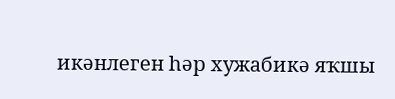икәнлеген һәр хужабикә яҡшы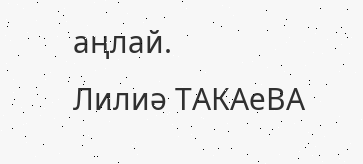аңлай.
Лилиә ТАКАеВА